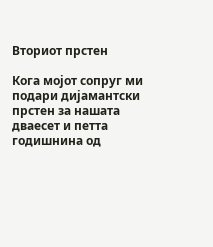Вториот прстен

Кога мојот сопруг ми подари дијамантски прстен за нашата дваесет и петта годишнина од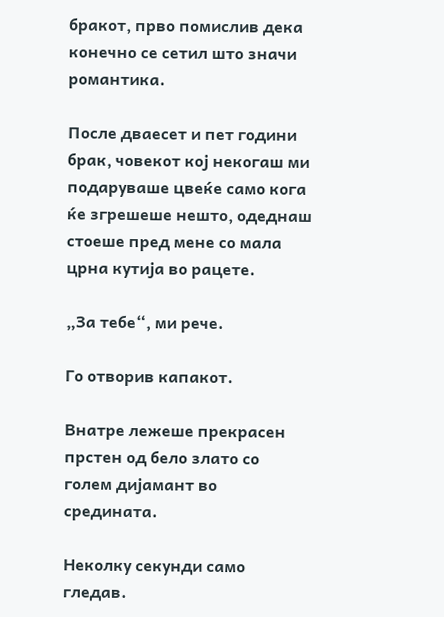бракот, прво помислив дека конечно се сетил што значи романтика.

После дваесет и пет години брак, човекот кој некогаш ми подаруваше цвеќе само кога ќе згрешеше нешто, одеднаш стоеше пред мене со мала црна кутија во рацете.

„За тебе“, ми рече.

Го отворив капакот.

Внатре лежеше прекрасен прстен од бело злато со голем дијамант во средината.

Неколку секунди само гледав.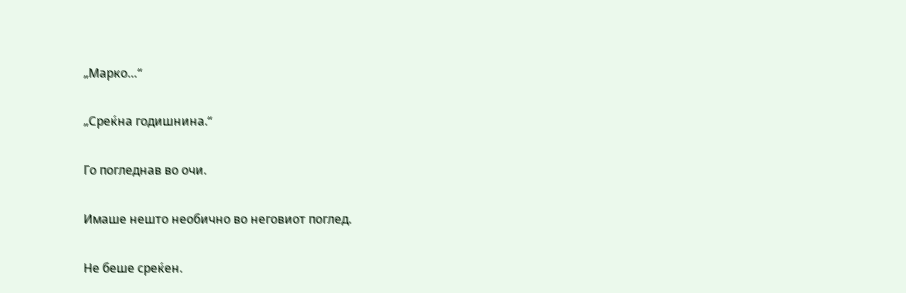„Марко…“

„Среќна годишнина.“

Го погледнав во очи.

Имаше нешто необично во неговиот поглед.

Не беше среќен.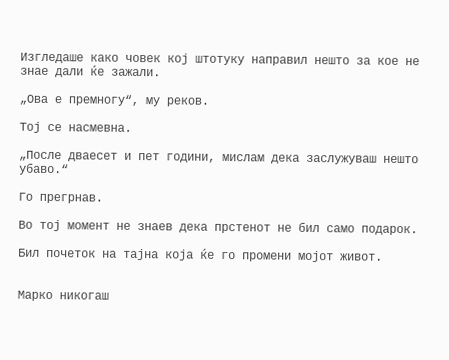Изгледаше како човек кој штотуку направил нешто за кое не знае дали ќе зажали.

„Ова е премногу“, му реков.

Тој се насмевна.

„После дваесет и пет години, мислам дека заслужуваш нешто убаво.“

Го прегрнав.

Во тој момент не знаев дека прстенот не бил само подарок.

Бил почеток на тајна која ќе го промени мојот живот.


Марко никогаш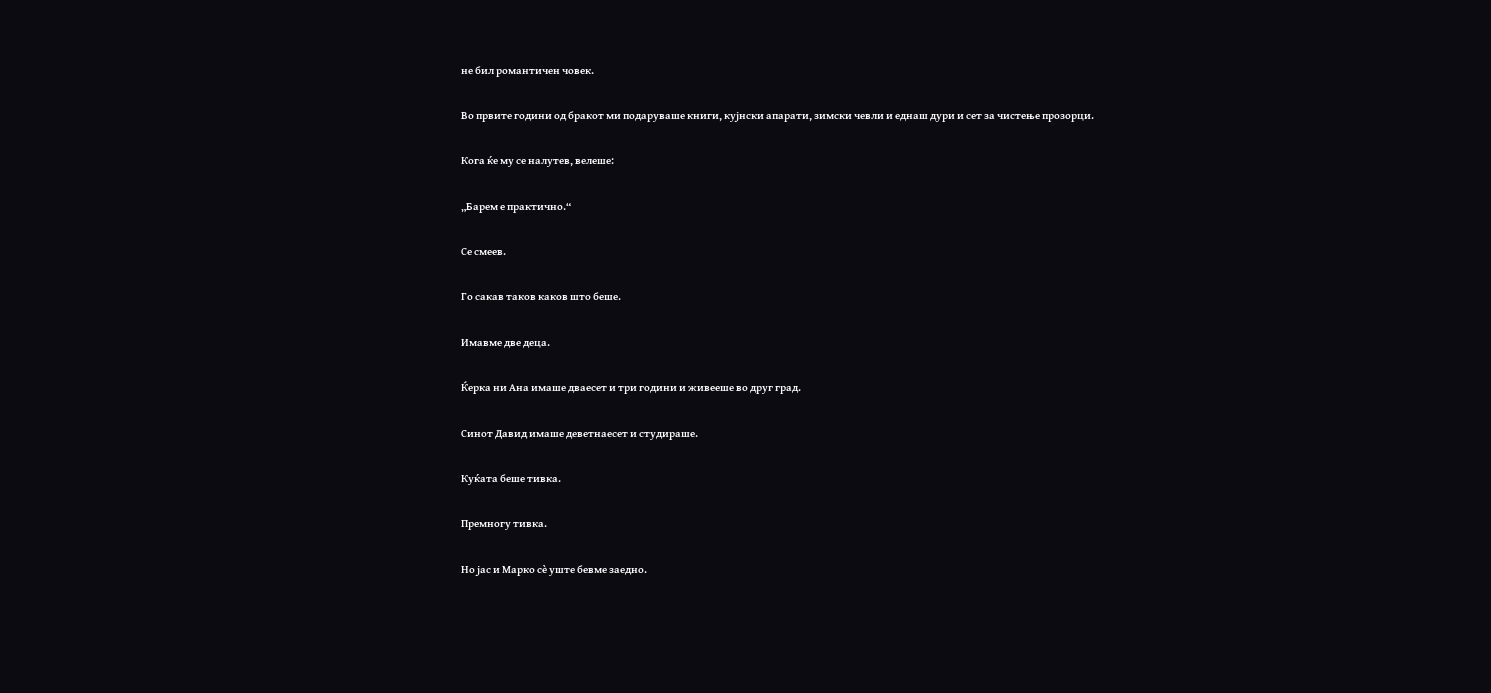не бил романтичен човек.

Во првите години од бракот ми подаруваше книги, кујнски апарати, зимски чевли и еднаш дури и сет за чистење прозорци.

Кога ќе му се налутев, велеше:

„Барем е практично.“

Се смеев.

Го сакав таков каков што беше.

Имавме две деца.

Ќерка ни Ана имаше дваесет и три години и живееше во друг град.

Синот Давид имаше деветнаесет и студираше.

Куќата беше тивка.

Премногу тивка.

Но јас и Марко сè уште бевме заедно.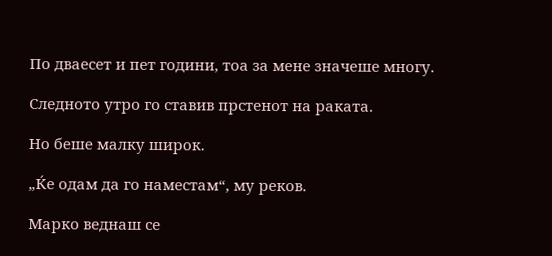По дваесет и пет години, тоа за мене значеше многу.

Следното утро го ставив прстенот на раката.

Но беше малку широк.

„Ќе одам да го наместам“, му реков.

Марко веднаш се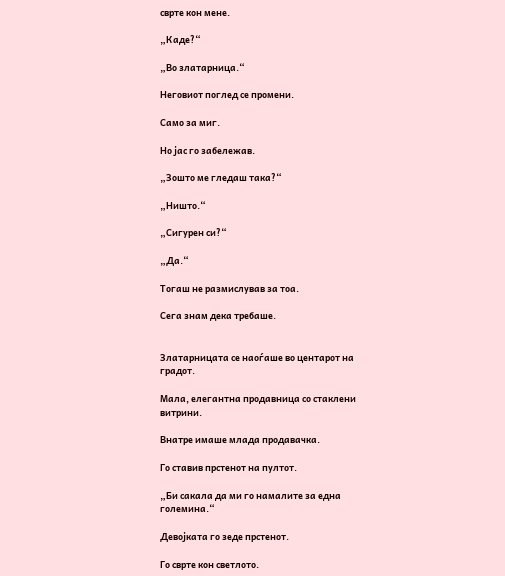сврте кон мене.

„Каде?“

„Во златарница.“

Неговиот поглед се промени.

Само за миг.

Но јас го забележав.

„Зошто ме гледаш така?“

„Ништо.“

„Сигурен си?“

„Да.“

Тогаш не размислував за тоа.

Сега знам дека требаше.


Златарницата се наоѓаше во центарот на градот.

Мала, елегантна продавница со стаклени витрини.

Внатре имаше млада продавачка.

Го ставив прстенот на пултот.

„Би сакала да ми го намалите за една големина.“

Девојката го зеде прстенот.

Го сврте кон светлото.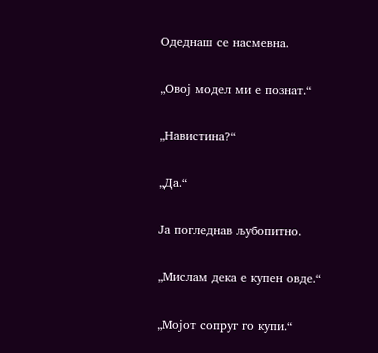Одеднаш се насмевна.

„Овој модел ми е познат.“

„Навистина?“

„Да.“

Ја погледнав љубопитно.

„Мислам дека е купен овде.“

„Мојот сопруг го купи.“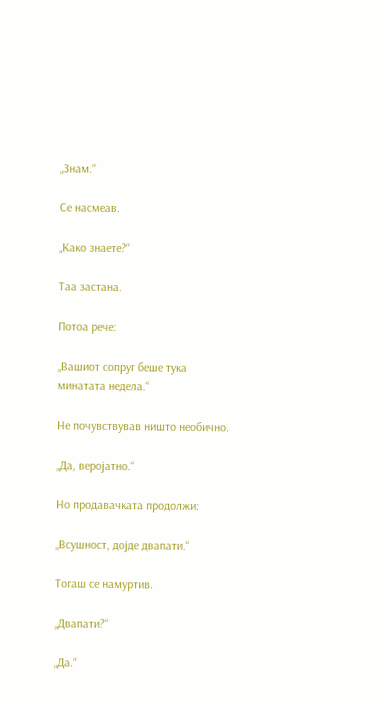„Знам.“

Се насмеав.

„Како знаете?“

Таа застана.

Потоа рече:

„Вашиот сопруг беше тука минатата недела.“

Не почувствував ништо необично.

„Да, веројатно.“

Но продавачката продолжи:

„Всушност, дојде двапати.“

Тогаш се намуртив.

„Двапати?“

„Да.“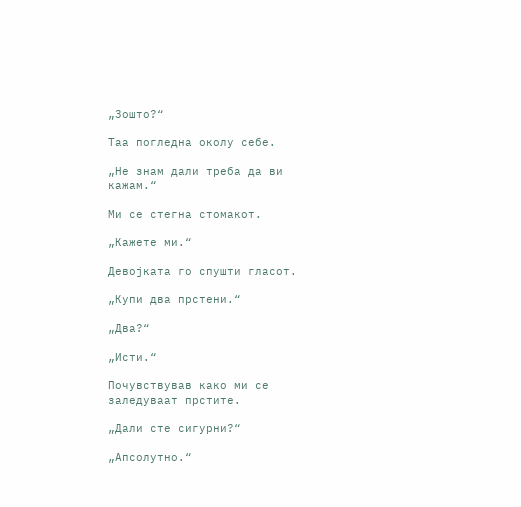„Зошто?“

Таа погледна околу себе.

„Не знам дали треба да ви кажам.“

Ми се стегна стомакот.

„Кажете ми.“

Девојката го спушти гласот.

„Купи два прстени.“

„Два?“

„Исти.“

Почувствував како ми се заледуваат прстите.

„Дали сте сигурни?“

„Апсолутно.“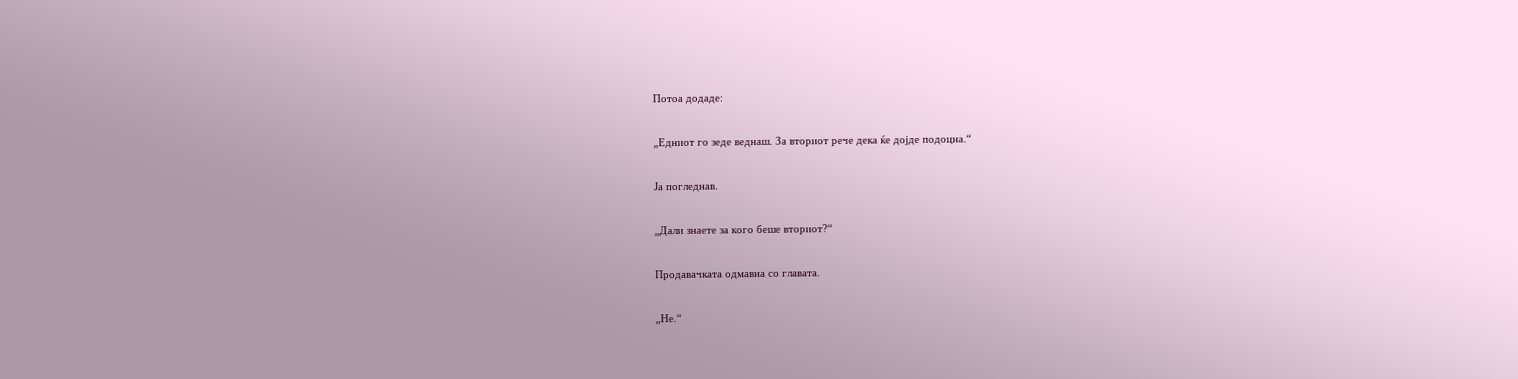Потоа додаде:

„Едниот го зеде веднаш. За вториот рече дека ќе дојде подоцна.“

Ја погледнав.

„Дали знаете за кого беше вториот?“

Продавачката одмавна со главата.

„Не.“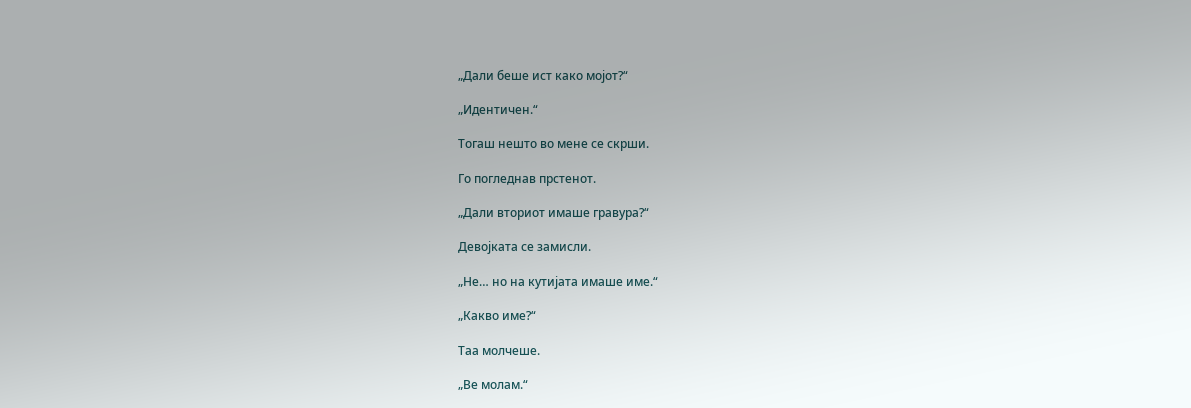„Дали беше ист како мојот?“

„Идентичен.“

Тогаш нешто во мене се скрши.

Го погледнав прстенот.

„Дали вториот имаше гравура?“

Девојката се замисли.

„Не… но на кутијата имаше име.“

„Какво име?“

Таа молчеше.

„Ве молам.“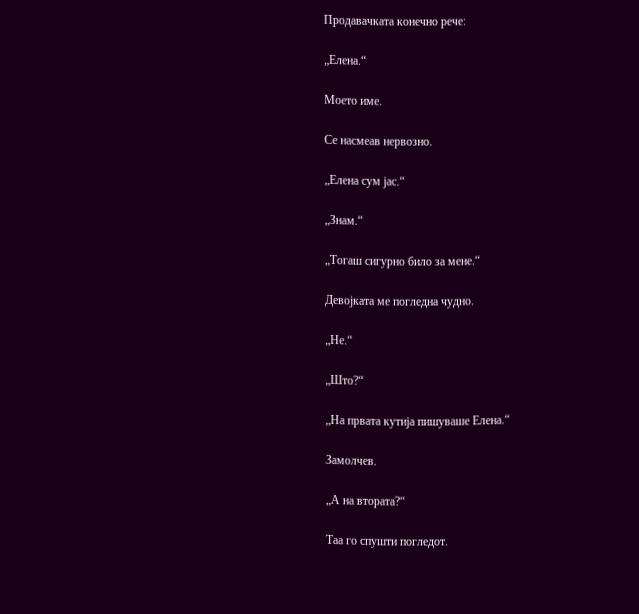Продавачката конечно рече:

„Елена.“

Моето име.

Се насмеав нервозно.

„Елена сум јас.“

„Знам.“

„Тогаш сигурно било за мене.“

Девојката ме погледна чудно.

„Не.“

„Што?“

„На првата кутија пишуваше Елена.“

Замолчев.

„А на втората?“

Таа го спушти погледот.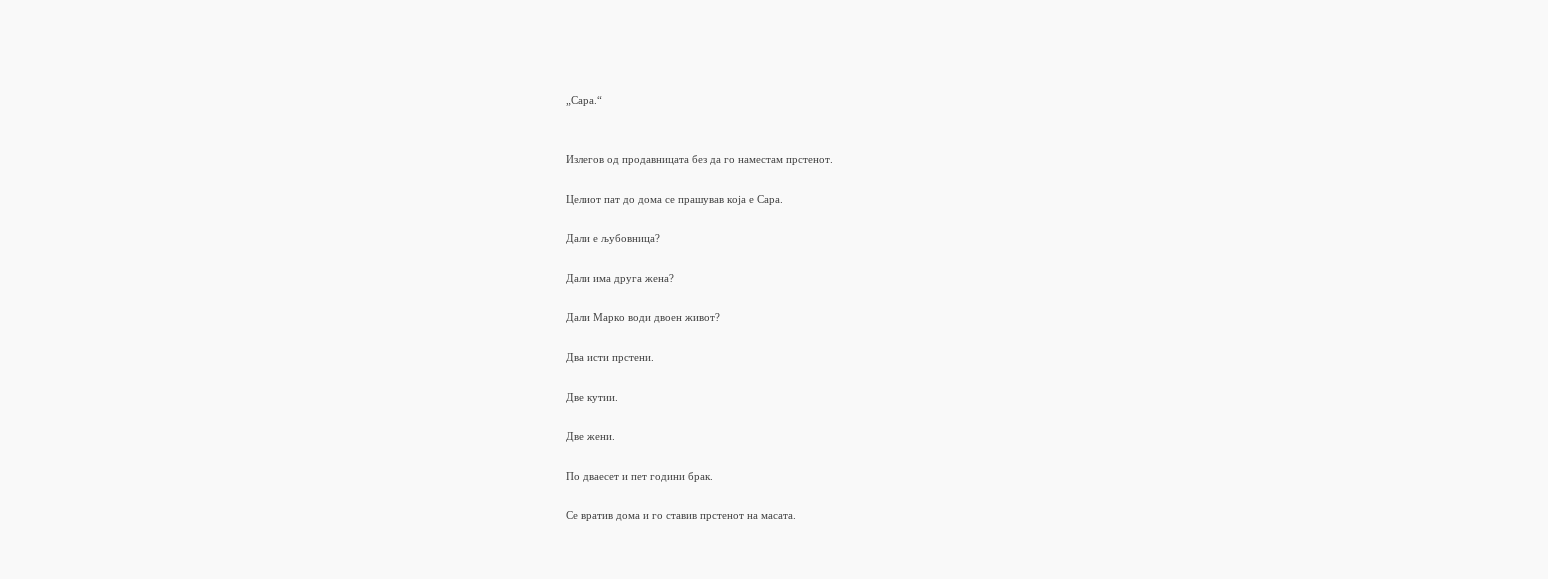„Сара.“


Излегов од продавницата без да го наместам прстенот.

Целиот пат до дома се прашував која е Сара.

Дали е љубовница?

Дали има друга жена?

Дали Марко води двоен живот?

Два исти прстени.

Две кутии.

Две жени.

По дваесет и пет години брак.

Се вратив дома и го ставив прстенот на масата.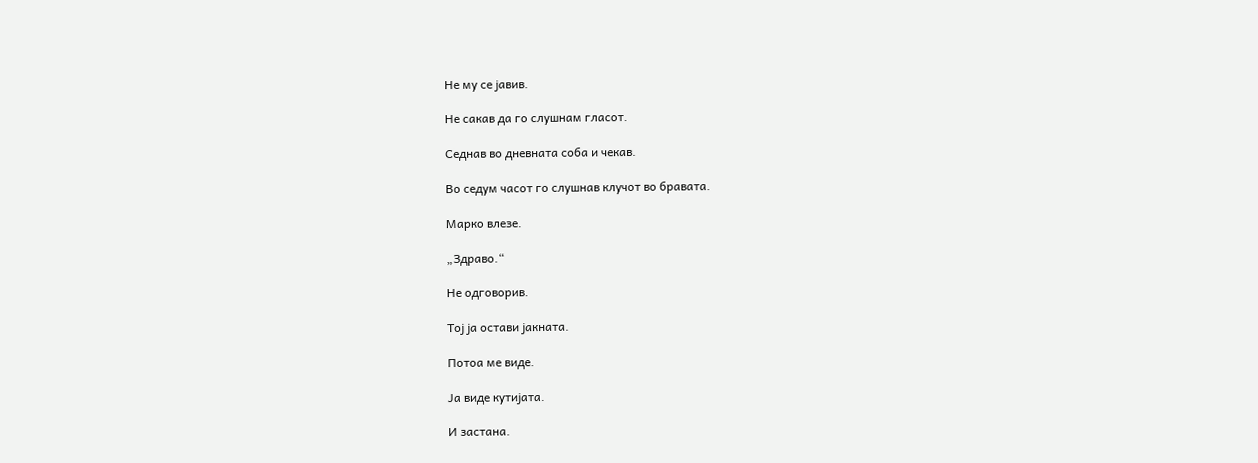Не му се јавив.

Не сакав да го слушнам гласот.

Седнав во дневната соба и чекав.

Во седум часот го слушнав клучот во бравата.

Марко влезе.

„Здраво.“

Не одговорив.

Тој ја остави јакната.

Потоа ме виде.

Ја виде кутијата.

И застана.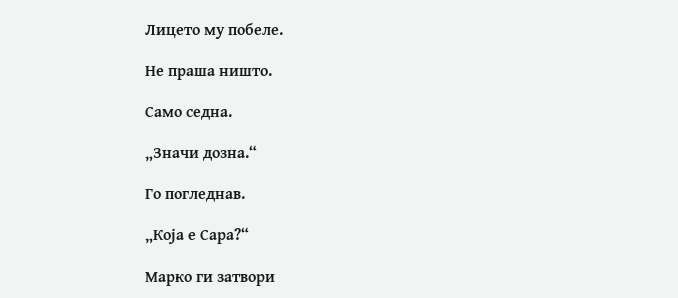Лицето му побеле.

Не праша ништо.

Само седна.

„Значи дозна.“

Го погледнав.

„Која е Сара?“

Марко ги затвори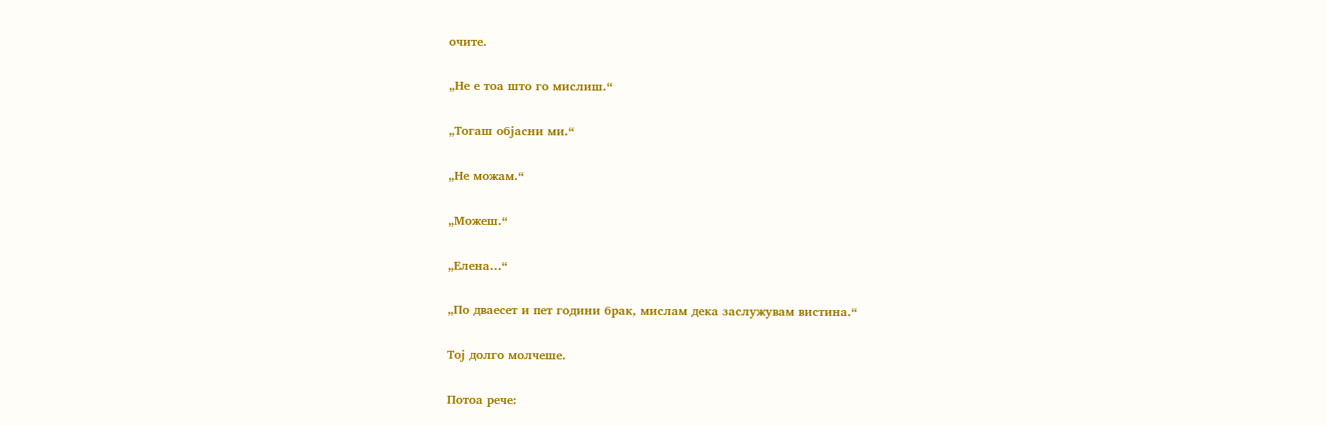очите.

„Не е тоа што го мислиш.“

„Тогаш објасни ми.“

„Не можам.“

„Можеш.“

„Елена…“

„По дваесет и пет години брак, мислам дека заслужувам вистина.“

Тој долго молчеше.

Потоа рече: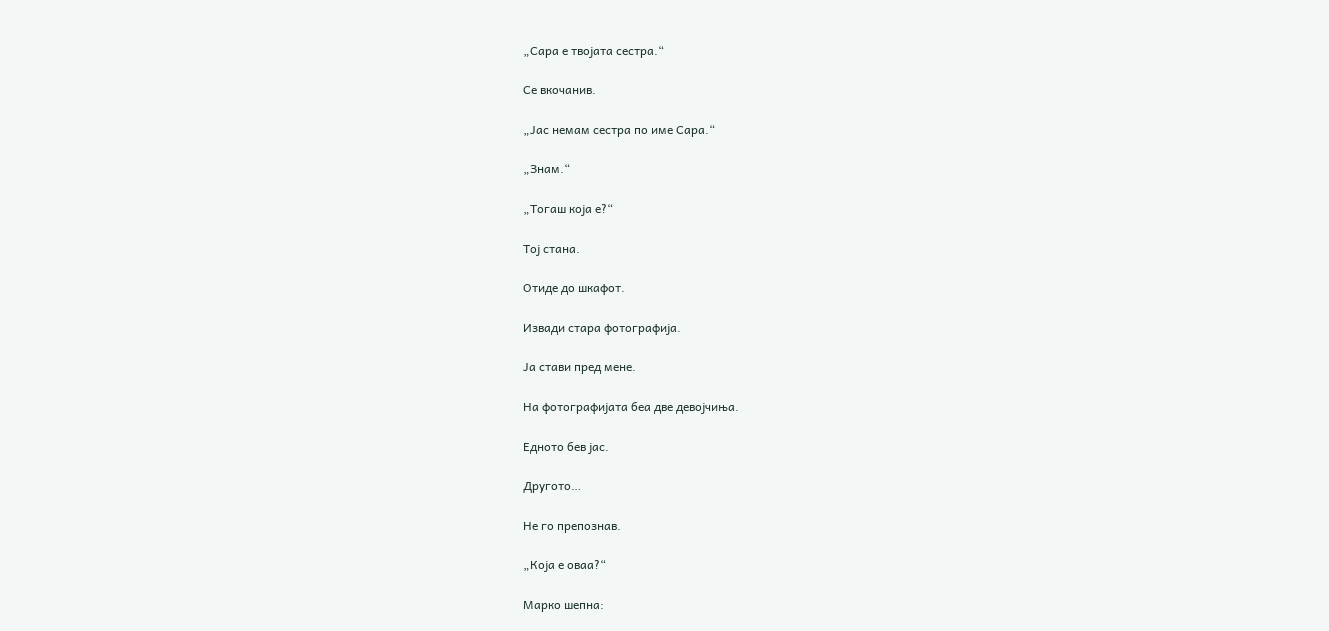„Сара е твојата сестра.“

Се вкочанив.

„Јас немам сестра по име Сара.“

„Знам.“

„Тогаш која е?“

Тој стана.

Отиде до шкафот.

Извади стара фотографија.

Ја стави пред мене.

На фотографијата беа две девојчиња.

Едното бев јас.

Другото…

Не го препознав.

„Која е оваа?“

Марко шепна: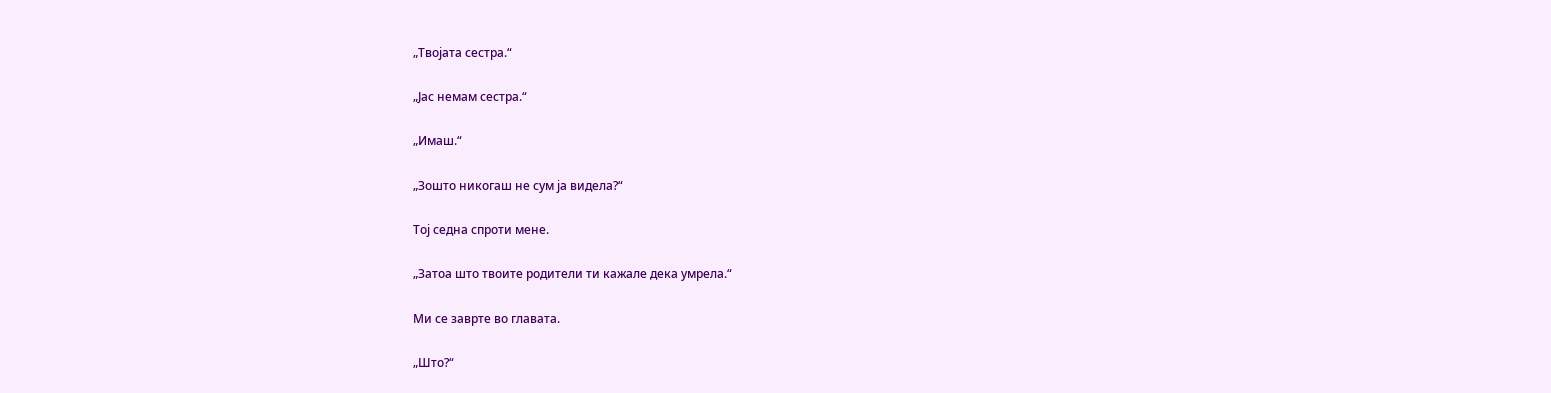„Твојата сестра.“

„Јас немам сестра.“

„Имаш.“

„Зошто никогаш не сум ја видела?“

Тој седна спроти мене.

„Затоа што твоите родители ти кажале дека умрела.“

Ми се заврте во главата.

„Што?“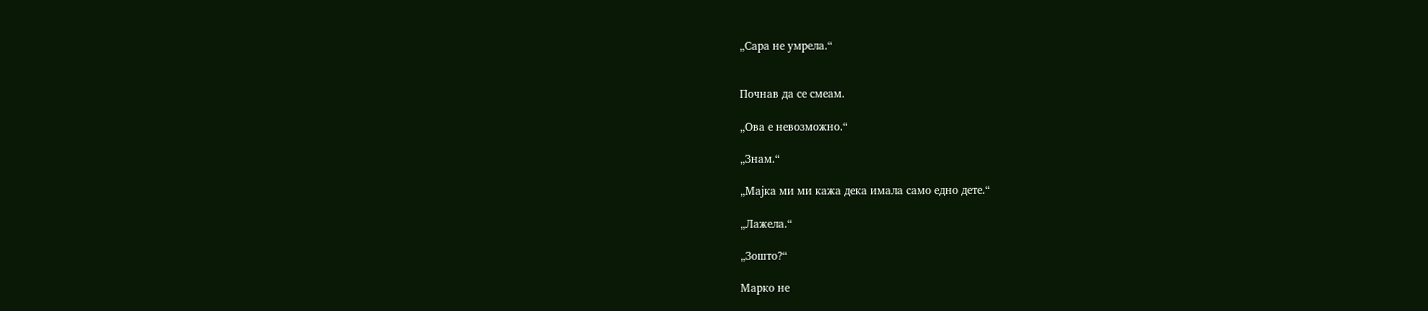„Сара не умрела.“


Почнав да се смеам.

„Ова е невозможно.“

„Знам.“

„Мајка ми ми кажа дека имала само едно дете.“

„Лажела.“

„Зошто?“

Марко не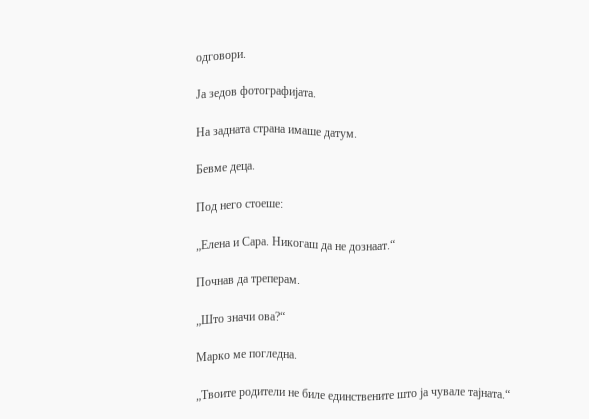одговори.

Ја зедов фотографијата.

На задната страна имаше датум.

Бевме деца.

Под него стоеше:

„Елена и Сара. Никогаш да не дознаат.“

Почнав да треперам.

„Што значи ова?“

Марко ме погледна.

„Твоите родители не биле единствените што ја чувале тајната.“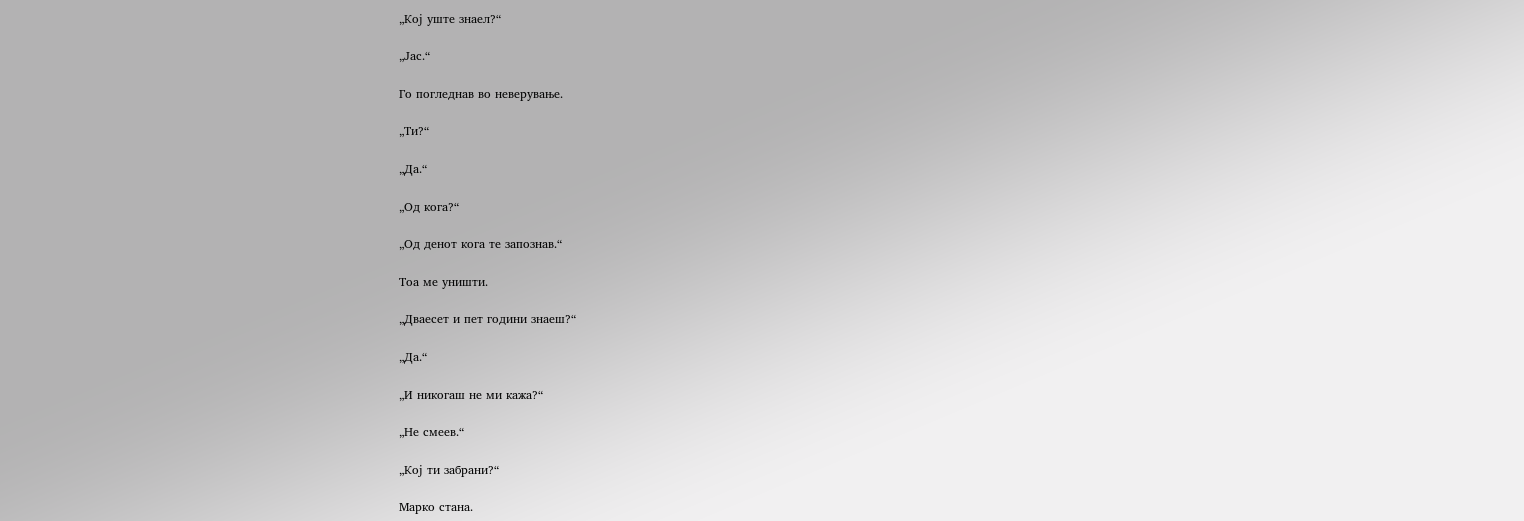„Кој уште знаел?“

„Јас.“

Го погледнав во неверување.

„Ти?“

„Да.“

„Од кога?“

„Од денот кога те запознав.“

Тоа ме уништи.

„Дваесет и пет години знаеш?“

„Да.“

„И никогаш не ми кажа?“

„Не смеев.“

„Кој ти забрани?“

Марко стана.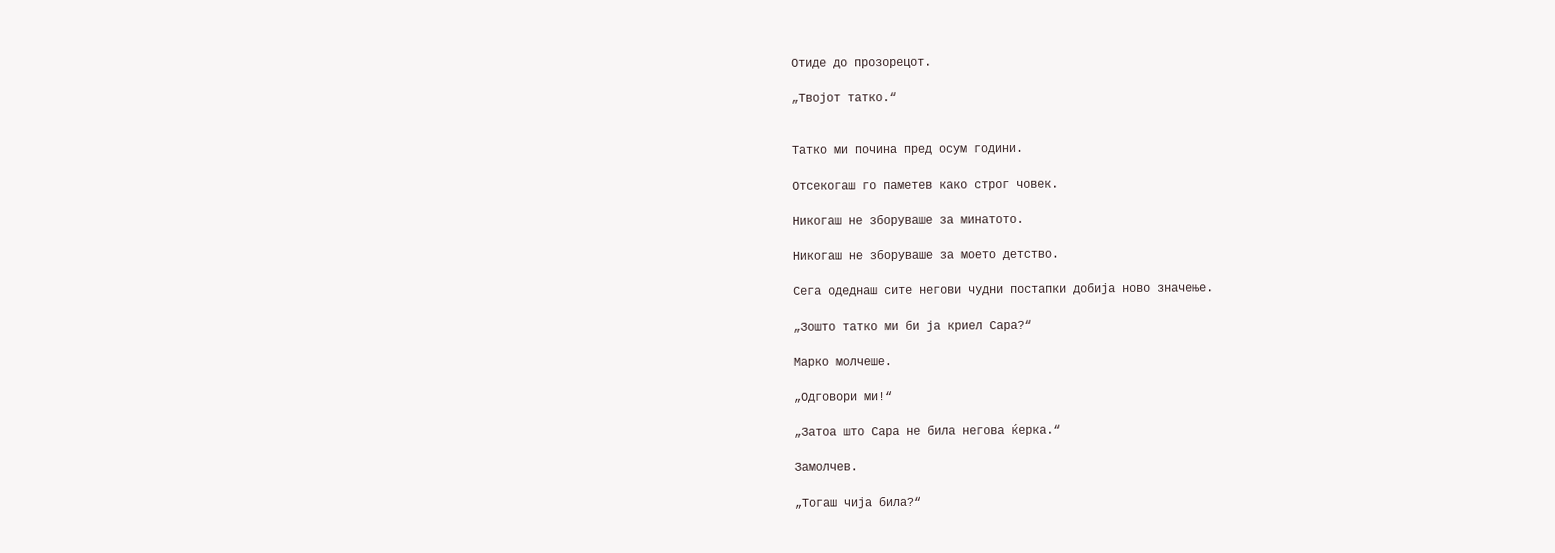Отиде до прозорецот.

„Твојот татко.“


Татко ми почина пред осум години.

Отсекогаш го паметев како строг човек.

Никогаш не зборуваше за минатото.

Никогаш не зборуваше за моето детство.

Сега одеднаш сите негови чудни постапки добија ново значење.

„Зошто татко ми би ја криел Сара?“

Марко молчеше.

„Одговори ми!“

„Затоа што Сара не била негова ќерка.“

Замолчев.

„Тогаш чија била?“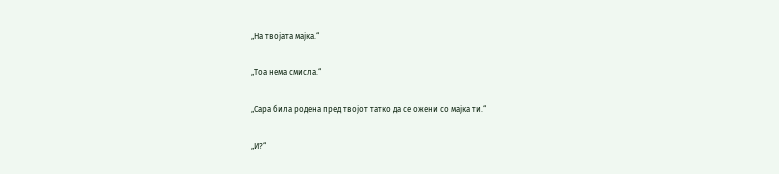„На твојата мајка.“

„Тоа нема смисла.“

„Сара била родена пред твојот татко да се ожени со мајка ти.“

„И?“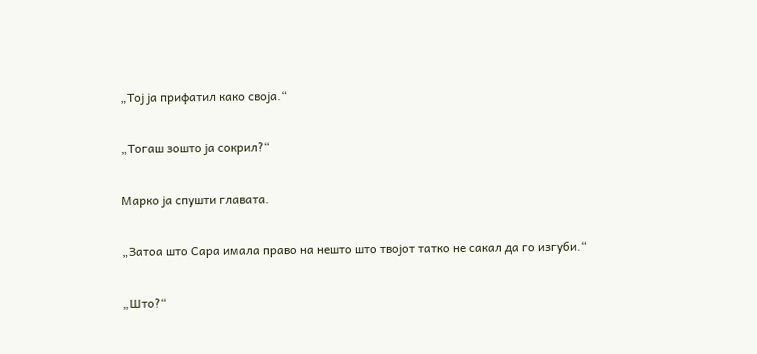„Тој ја прифатил како своја.“

„Тогаш зошто ја сокрил?“

Марко ја спушти главата.

„Затоа што Сара имала право на нешто што твојот татко не сакал да го изгуби.“

„Што?“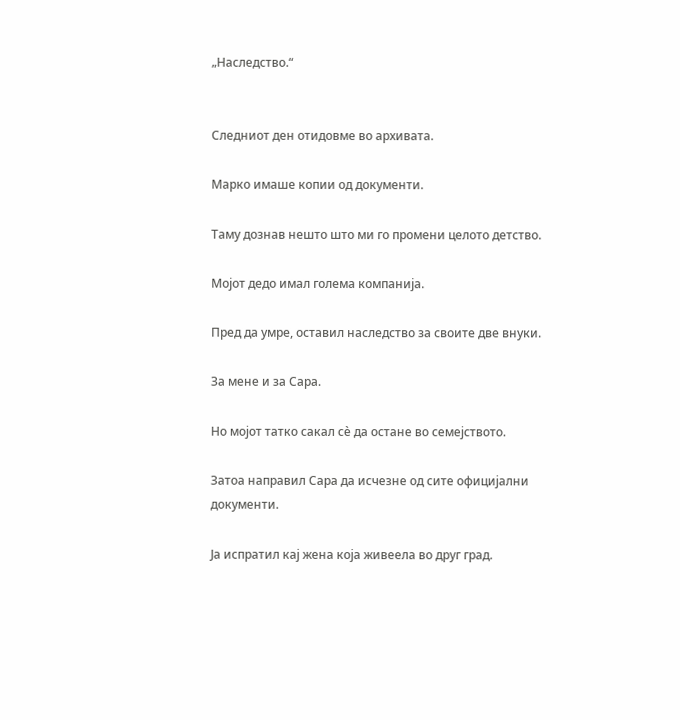„Наследство.“


Следниот ден отидовме во архивата.

Марко имаше копии од документи.

Таму дознав нешто што ми го промени целото детство.

Мојот дедо имал голема компанија.

Пред да умре, оставил наследство за своите две внуки.

За мене и за Сара.

Но мојот татко сакал сè да остане во семејството.

Затоа направил Сара да исчезне од сите официјални документи.

Ја испратил кај жена која живеела во друг град.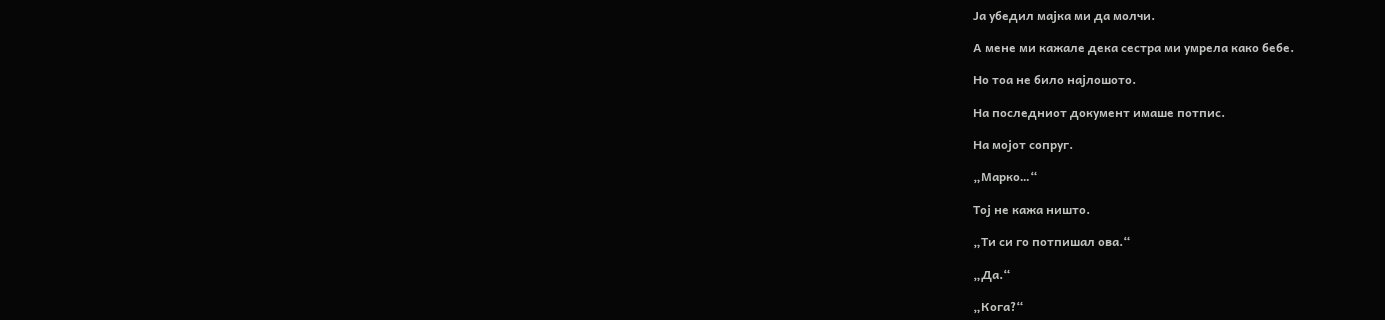Ја убедил мајка ми да молчи.

А мене ми кажале дека сестра ми умрела како бебе.

Но тоа не било најлошото.

На последниот документ имаше потпис.

На мојот сопруг.

„Марко…“

Тој не кажа ништо.

„Ти си го потпишал ова.“

„Да.“

„Кога?“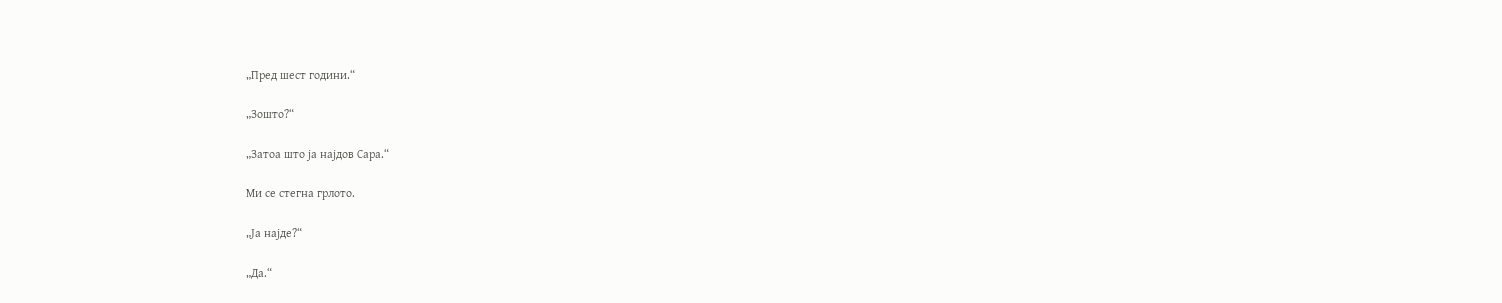„Пред шест години.“

„Зошто?“

„Затоа што ја најдов Сара.“

Ми се стегна грлото.

„Ја најде?“

„Да.“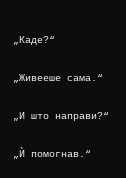„Каде?“

„Живееше сама.“

„И што направи?“

„Ѝ помогнав.“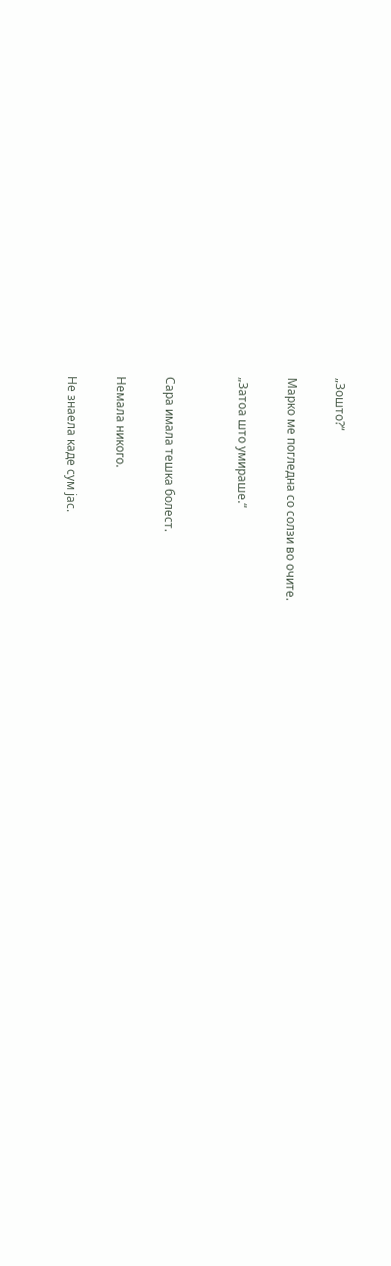„Зошто?“

Марко ме погледна со солзи во очите.

„Затоа што умираше.“


Сара имала тешка болест.

Немала никого.

Не знаела каде сум јас.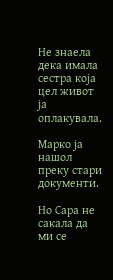Не знаела дека имала сестра која цел живот ја оплакувала.

Марко ја нашол преку стари документи.

Но Сара не сакала да ми се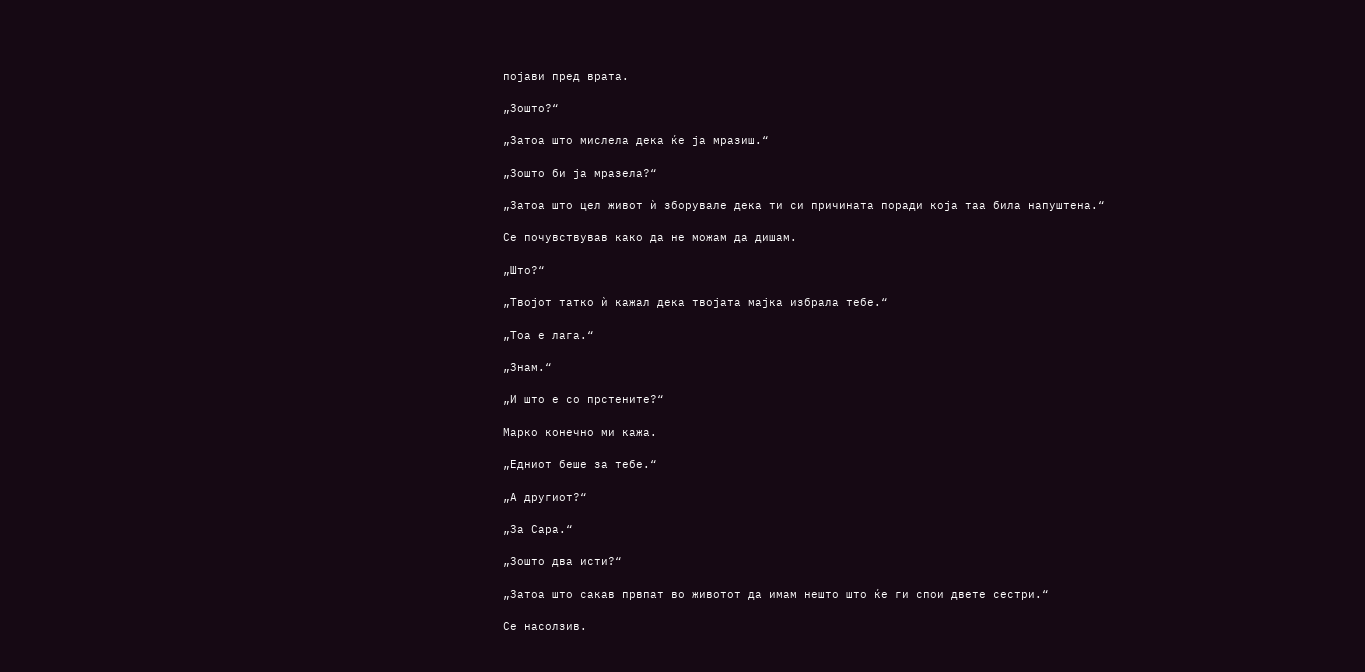појави пред врата.

„Зошто?“

„Затоа што мислела дека ќе ја мразиш.“

„Зошто би ја мразела?“

„Затоа што цел живот ѝ зборувале дека ти си причината поради која таа била напуштена.“

Се почувствував како да не можам да дишам.

„Што?“

„Твојот татко ѝ кажал дека твојата мајка избрала тебе.“

„Тоа е лага.“

„Знам.“

„И што е со прстените?“

Марко конечно ми кажа.

„Едниот беше за тебе.“

„А другиот?“

„За Сара.“

„Зошто два исти?“

„Затоа што сакав првпат во животот да имам нешто што ќе ги спои двете сестри.“

Се насолзив.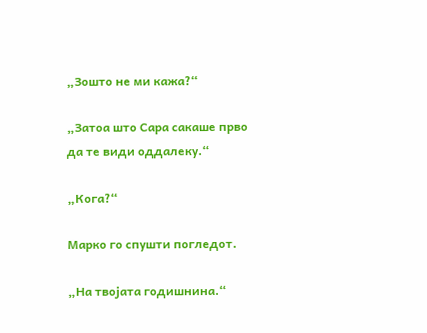„Зошто не ми кажа?“

„Затоа што Сара сакаше прво да те види оддалеку.“

„Кога?“

Марко го спушти погледот.

„На твојата годишнина.“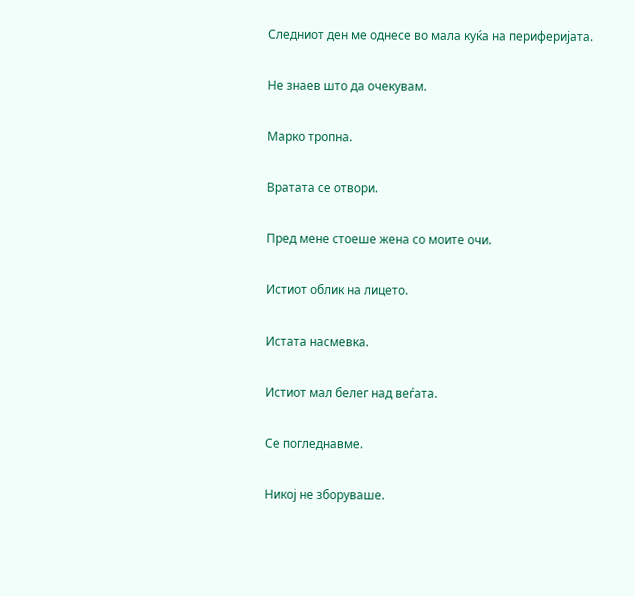Следниот ден ме однесе во мала куќа на периферијата.

Не знаев што да очекувам.

Марко тропна.

Вратата се отвори.

Пред мене стоеше жена со моите очи.

Истиот облик на лицето.

Истата насмевка.

Истиот мал белег над веѓата.

Се погледнавме.

Никој не зборуваше.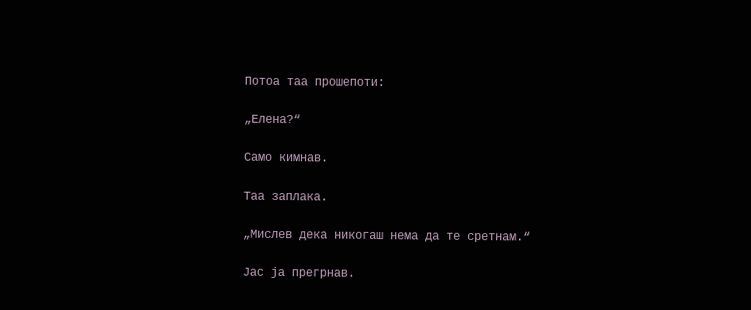Потоа таа прошепоти:

„Елена?“

Само кимнав.

Таа заплака.

„Мислев дека никогаш нема да те сретнам.“

Јас ја прегрнав.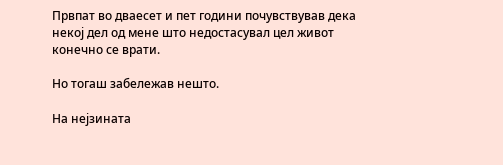Првпат во дваесет и пет години почувствував дека некој дел од мене што недостасувал цел живот конечно се врати.

Но тогаш забележав нешто.

На нејзината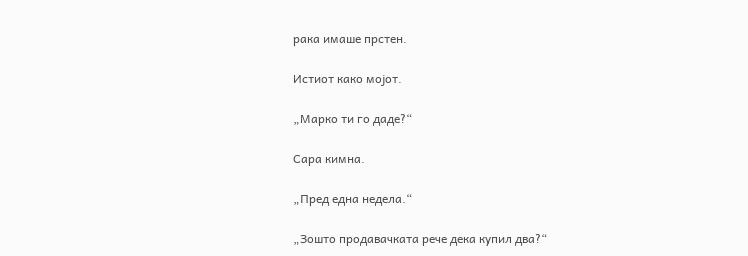рака имаше прстен.

Истиот како мојот.

„Марко ти го даде?“

Сара кимна.

„Пред една недела.“

„Зошто продавачката рече дека купил два?“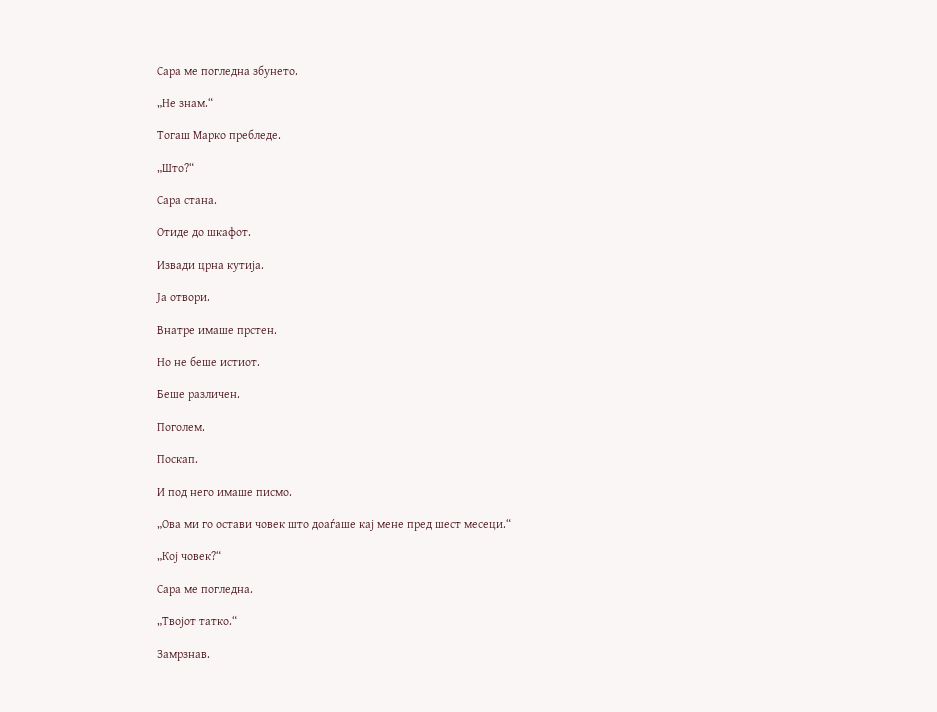Сара ме погледна збунето.

„Не знам.“

Тогаш Марко пребледе.

„Што?“

Сара стана.

Отиде до шкафот.

Извади црна кутија.

Ја отвори.

Внатре имаше прстен.

Но не беше истиот.

Беше различен.

Поголем.

Поскап.

И под него имаше писмо.

„Ова ми го остави човек што доаѓаше кај мене пред шест месеци.“

„Кој човек?“

Сара ме погледна.

„Твојот татко.“

Замрзнав.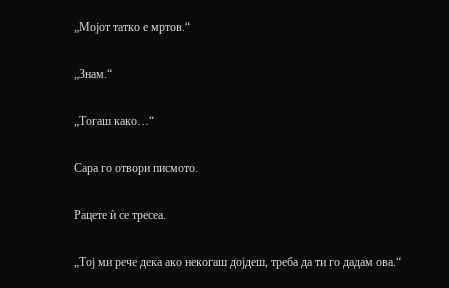„Мојот татко е мртов.“

„Знам.“

„Тогаш како…“

Сара го отвори писмото.

Рацете ѝ се тресеа.

„Тој ми рече дека ако некогаш дојдеш, треба да ти го дадам ова.“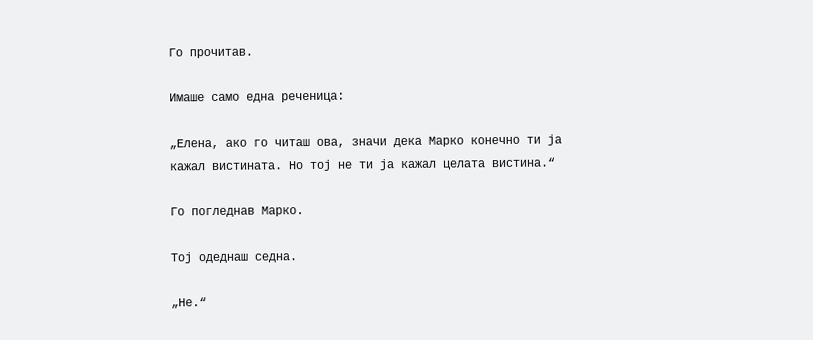Го прочитав.

Имаше само една реченица:

„Елена, ако го читаш ова, значи дека Марко конечно ти ја кажал вистината. Но тој не ти ја кажал целата вистина.“

Го погледнав Марко.

Тој одеднаш седна.

„Не.“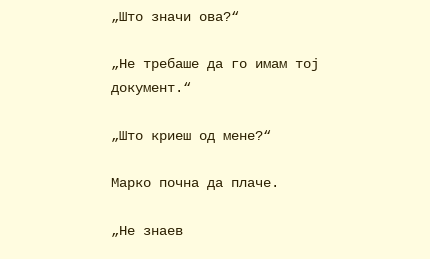„Што значи ова?“

„Не требаше да го имам тој документ.“

„Што криеш од мене?“

Марко почна да плаче.

„Не знаев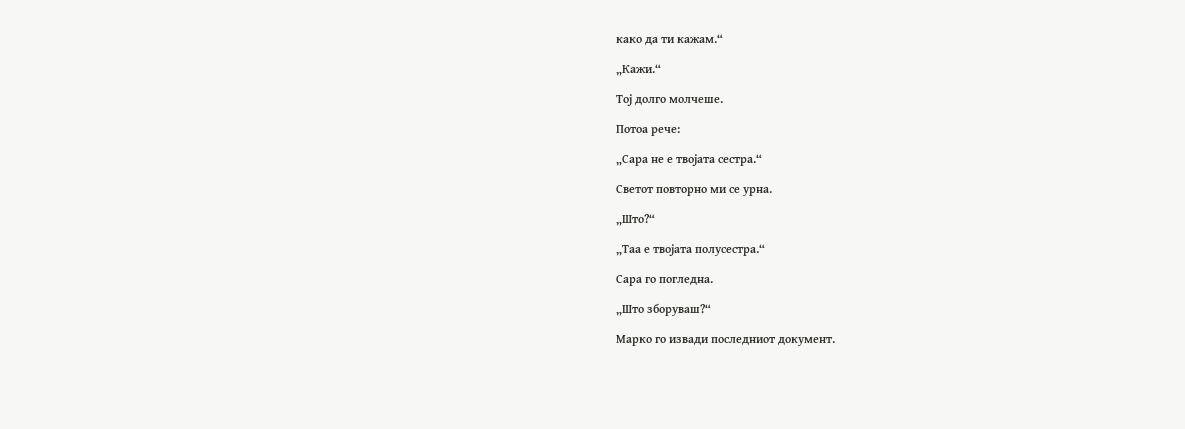како да ти кажам.“

„Кажи.“

Тој долго молчеше.

Потоа рече:

„Сара не е твојата сестра.“

Светот повторно ми се урна.

„Што?“

„Таа е твојата полусестра.“

Сара го погледна.

„Што зборуваш?“

Марко го извади последниот документ.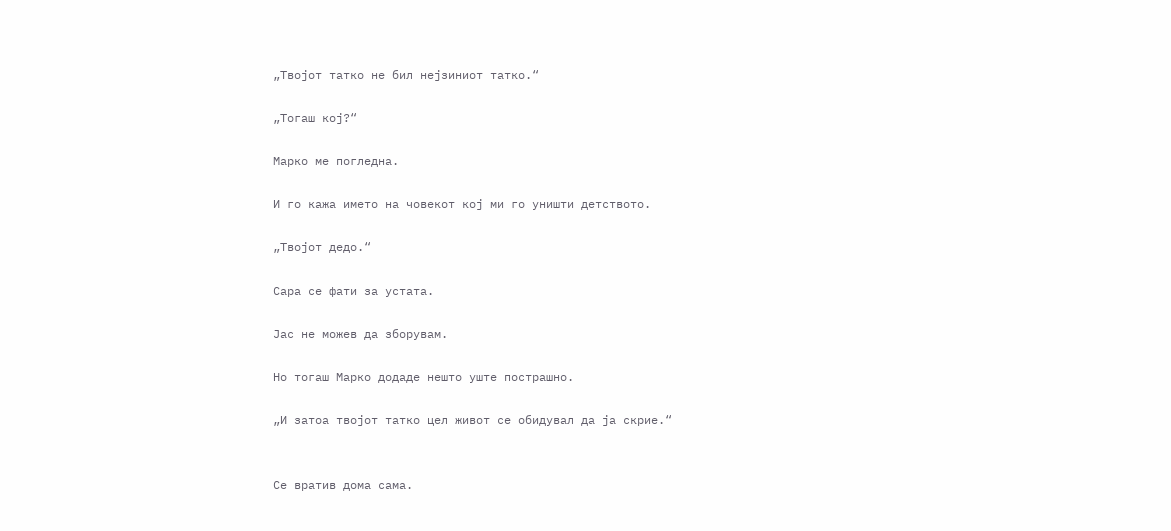„Твојот татко не бил нејзиниот татко.“

„Тогаш кој?“

Марко ме погледна.

И го кажа името на човекот кој ми го уништи детството.

„Твојот дедо.“

Сара се фати за устата.

Јас не можев да зборувам.

Но тогаш Марко додаде нешто уште пострашно.

„И затоа твојот татко цел живот се обидувал да ја скрие.“


Се вратив дома сама.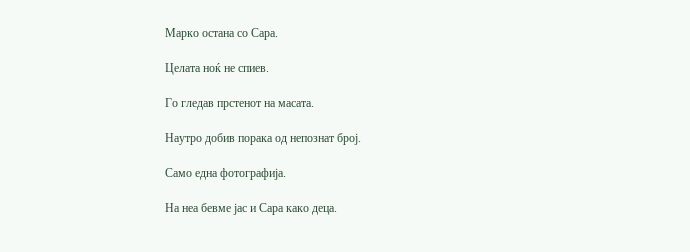Марко остана со Сара.

Целата ноќ не спиев.

Го гледав прстенот на масата.

Наутро добив порака од непознат број.

Само една фотографија.

На неа бевме јас и Сара како деца.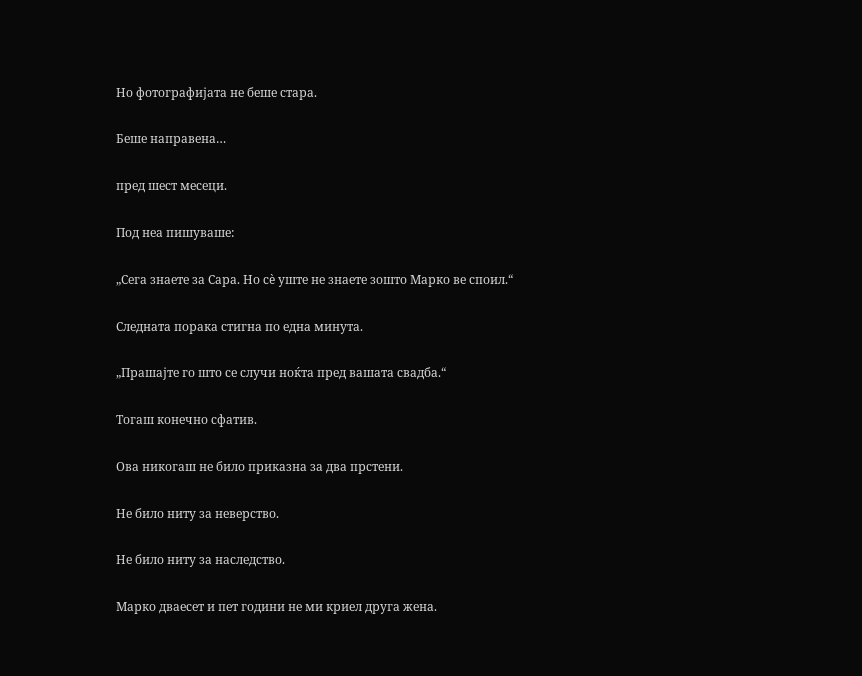Но фотографијата не беше стара.

Беше направена…

пред шест месеци.

Под неа пишуваше:

„Сега знаете за Сара. Но сè уште не знаете зошто Марко ве споил.“

Следната порака стигна по една минута.

„Прашајте го што се случи ноќта пред вашата свадба.“

Тогаш конечно сфатив.

Ова никогаш не било приказна за два прстени.

Не било ниту за неверство.

Не било ниту за наследство.

Марко дваесет и пет години не ми криел друга жена.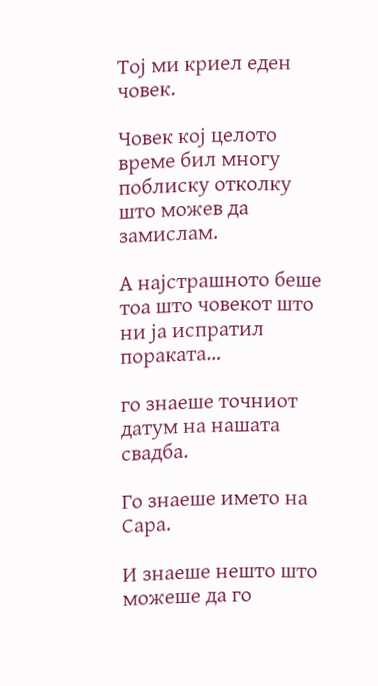Тој ми криел еден човек.

Човек кој целото време бил многу поблиску отколку што можев да замислам.

А најстрашното беше тоа што човекот што ни ја испратил пораката…

го знаеше точниот датум на нашата свадба.

Го знаеше името на Сара.

И знаеше нешто што можеше да го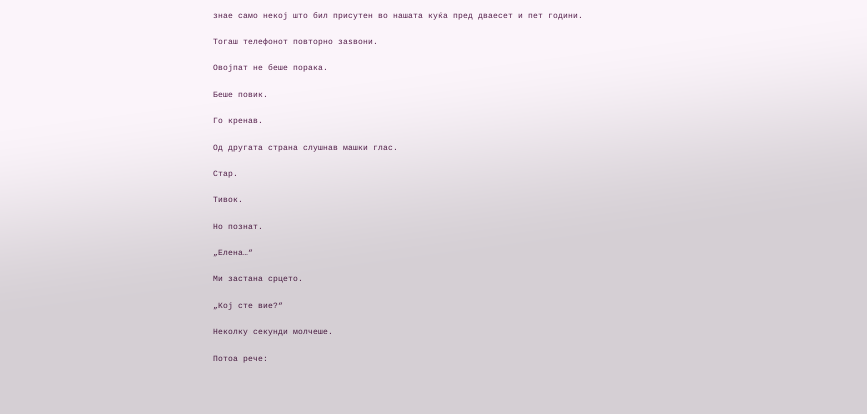знае само некој што бил присутен во нашата куќа пред дваесет и пет години.

Тогаш телефонот повторно заѕвони.

Овојпат не беше порака.

Беше повик.

Го кренав.

Од другата страна слушнав машки глас.

Стар.

Тивок.

Но познат.

„Елена…“

Ми застана срцето.

„Кој сте вие?“

Неколку секунди молчеше.

Потоа рече: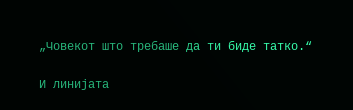„Човекот што требаше да ти биде татко.“

И линијата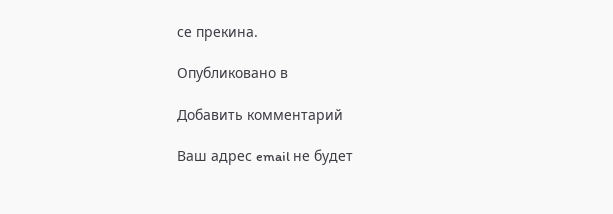се прекина.

Опубликовано в

Добавить комментарий

Ваш адрес email не будет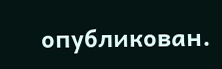опубликован.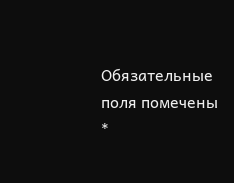Обязательные поля помечены *